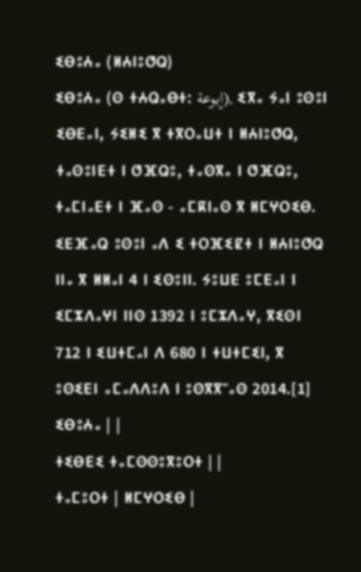ⵉⴱⵓⵄⴰ (ⵍⵄⵏⵓⵚⵕ)
ⵉⴱⵓⵄⴰ (ⵙ ⵜⵄⵕⴰⴱⵜ: إبوعة), ⵉⴳⴰ ⵢⴰⵏ ⵓⵙⵓⵏ ⵉⴱⴹⴰⵏ, ⵢⵉⵍⵉ ⴳ ⵜⴳⵔⴰⵡⵜ ⵏ ⵍⵄⵏⵓⵚⵕ, ⵜⴰⵙⵓⵏⴹⵜ ⵏ ⵚⴼⵕⵓ, ⵜⴰⵙⴳⴰ ⵏ ⵚⴼⵕⵓ, ⵜⴰⵎⵏⴰⴹⵜ ⵏ ⴼⴰⵙ - ⴰⵎⴽⵏⴰⵙ ⴳ ⵍⵎⵖⵔⵉⴱ. ⵉⴹⴼⴰⵕ ⵓⵙⵓⵏ ⴰⴷ ⵉ ⵜⵔⴼⵉⵇⵜ ⵏ ⵍⵄⵏⵓⵚⵕ ⵏⵏⴰ ⴳ ⵍⵍⴰⵏ 4 ⵏ ⵉⵙⵓⵏⵏ. ⵢⵓⵡⴹ ⵓⵎⴹⴰⵏ ⵏ ⵉⵎⵣⴷⴰⵖⵏ ⵏⵏⵙ 1392 ⵏ ⵓⵎⵣⴷⴰⵖ, ⴳⵉⵙⵏ 712 ⵏ ⵉⵡⵜⵎⴰⵏ ⴷ 680 ⵏ ⵜⵡⵜⵎⵉⵏ, ⴳ ⵓⵙⵉⴹⵏ ⴰⵎⴰⴷⴷⵓⴷ ⵏ ⵓⵙⴳⴳⵯⴰⵙ 2014.[1]
ⵉⴱⵓⵄⴰ | |
ⵜⵉⴱⴹⵉ ⵜⴰⵎⵙⵙⵓⴳⵓⵔⵜ | |
ⵜⴰⵎⵓⵔⵜ | ⵍⵎⵖⵔⵉⴱ |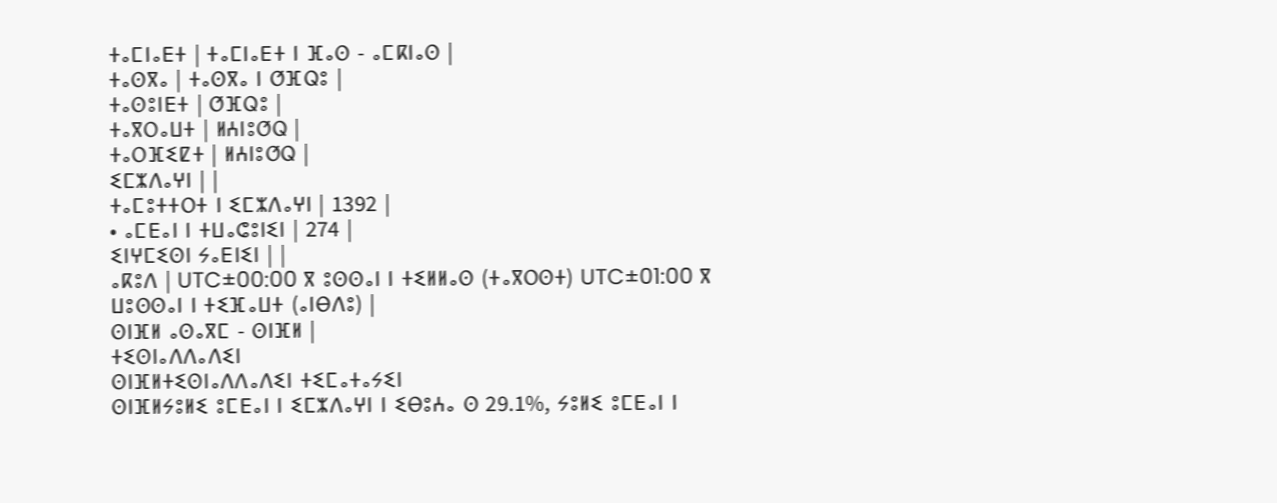ⵜⴰⵎⵏⴰⴹⵜ | ⵜⴰⵎⵏⴰⴹⵜ ⵏ ⴼⴰⵙ - ⴰⵎⴽⵏⴰⵙ |
ⵜⴰⵙⴳⴰ | ⵜⴰⵙⴳⴰ ⵏ ⵚⴼⵕⵓ |
ⵜⴰⵙⵓⵏⴹⵜ | ⵚⴼⵕⵓ |
ⵜⴰⴳⵔⴰⵡⵜ | ⵍⵄⵏⵓⵚⵕ |
ⵜⴰⵔⴼⵉⵇⵜ | ⵍⵄⵏⵓⵚⵕ |
ⵉⵎⵣⴷⴰⵖⵏ | |
ⵜⴰⵎⵓⵜⵜⵔⵜ ⵏ ⵉⵎⵣⴷⴰⵖⵏ | 1392 |
• ⴰⵎⴹⴰⵏ ⵏ ⵜⵡⴰⵛⵓⵏⵉⵏ | 274 |
ⵉⵏⵖⵎⵉⵙⵏ ⵢⴰⴹⵏⵉⵏ | |
ⴰⴽⵓⴷ | UTC±00:00 ⴳ ⵓⵙⵙⴰⵏ ⵏ ⵜⵉⵍⵍⴰⵙ (ⵜⴰⴳⵔⵙⵜ) UTC±01:00 ⴳ ⵡⵓⵙⵙⴰⵏ ⵏ ⵜⵉⴼⴰⵡⵜ (ⴰⵏⴱⴷⵓ) |
ⵙⵏⴼⵍ ⴰⵙⴰⴳⵎ - ⵙⵏⴼⵍ |
ⵜⵉⵙⵏⴰⴷⴷⴰⴷⵉⵏ
ⵙⵏⴼⵍⵜⵉⵙⵏⴰⴷⴷⴰⴷⵉⵏ ⵜⵉⵎⴰⵜⴰⵢⵉⵏ
ⵙⵏⴼⵍⵢⵓⵍⵉ ⵓⵎⴹⴰⵏ ⵏ ⵉⵎⵣⴷⴰⵖⵏ ⵏ ⵉⴱⵓⵄⴰ ⵙ 29.1%, ⵢⵓⵍⵉ ⵓⵎⴹⴰⵏ ⵏ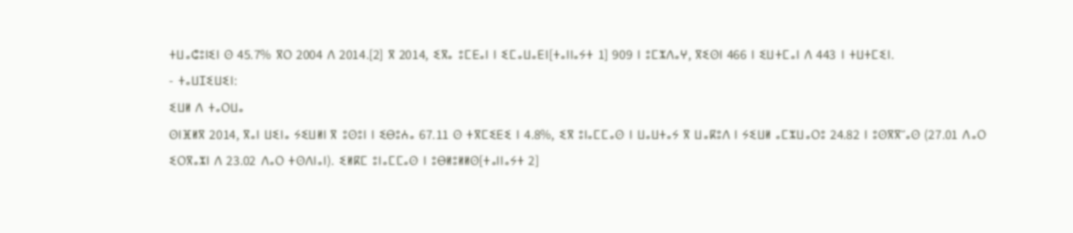ⵜⵡⴰⵛⵓⵏⵉⵏ ⵙ 45.7% ⴳⵔ 2004 ⴷ 2014.[2] ⴳ 2014, ⵉⴳⴰ ⵓⵎⴹⴰⵏ ⵏ ⵉⵎⴰⵡⴰⴹⵏ[ⵜⴰⵏⵏⴰⵢⵜ 1] 909 ⵏ ⵓⵎⵣⴷⴰⵖ, ⴳⵉⵙⵏ 466 ⵏ ⵉⵡⵜⵎⴰⵏ ⴷ 443 ⵏ ⵜⵡⵜⵎⵉⵏ.
- ⵜⴰⵡⵊⵉⵡⵉⵏ:
ⵉⵡⵍ ⴷ ⵜⴰⵔⵡⴰ
ⵙⵏⴼⵍⴳ 2014, ⴳⴰⵏ ⵡⵉⵏⴰ ⵢⵉⵡⵍⵏ ⴳ ⵓⵙⵓⵏ ⵏ ⵉⴱⵓⵄⴰ 67.11 ⵙ ⵜⴳⵎⵉⴹⵉ ⵏ 4.8%, ⵉⴳ ⵓⵏⴰⵎⵎⴰⵙ ⵏ ⵡⴰⵡⵜⴰⵢ ⴳ ⵡⴰⴽⵓⴷ ⵏ ⵢⵉⵡⵍ ⴰⵎⵣⵡⴰⵔⵓ 24.82 ⵏ ⵓⵙⴳⴳⵯⴰⵙ (27.01 ⴷⴰⵔ ⵉⵔⴳⴰⵣⵏ ⴷ 23.02 ⴷⴰⵔ ⵜⵙⴷⵏⴰⵏ). ⵉⵍⴽⵎ ⵓⵏⴰⵎⵎⴰⵙ ⵏ ⵓⴱⵍⵓⵍⵍⵙ[ⵜⴰⵏⵏⴰⵢⵜ 2]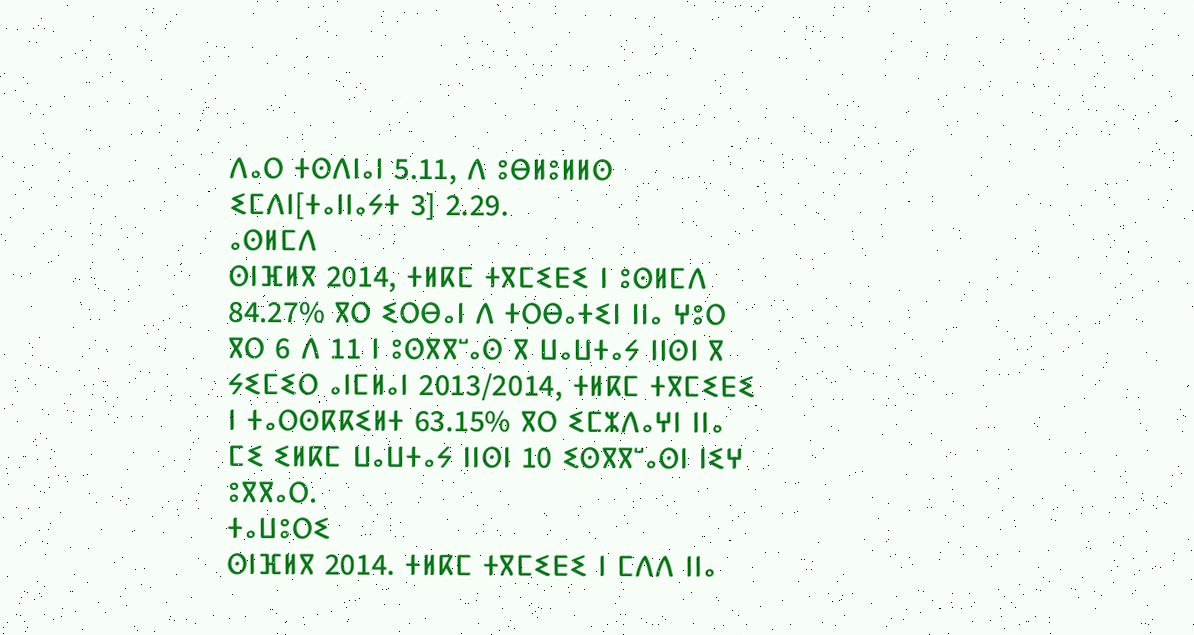ⴷⴰⵔ ⵜⵙⴷⵏⴰⵏ 5.11, ⴷ ⵓⴱⵍⵓⵍⵍⵙ ⵉⵎⴷⵏ[ⵜⴰⵏⵏⴰⵢⵜ 3] 2.29.
ⴰⵙⵍⵎⴷ
ⵙⵏⴼⵍⴳ 2014, ⵜⵍⴽⵎ ⵜⴳⵎⵉⴹⵉ ⵏ ⵓⵙⵍⵎⴷ 84.27% ⴳⵔ ⵉⵔⴱⴰⵏ ⴷ ⵜⵔⴱⴰⵜⵉⵏ ⵏⵏⴰ ⵖⵓⵔ ⴳⵔ 6 ⴷ 11 ⵏ ⵓⵙⴳⴳⵯⴰⵙ ⴳ ⵡⴰⵡⵜⴰⵢ ⵏⵏⵙⵏ ⴳ ⵢⵉⵎⵉⵔ ⴰⵏⵎⵍⴰⵏ 2013/2014, ⵜⵍⴽⵎ ⵜⴳⵎⵉⴹⵉ ⵏ ⵜⴰⵔⵙⴽⴽⵉⵍⵜ 63.15% ⴳⵔ ⵉⵎⵣⴷⴰⵖⵏ ⵏⵏⴰ ⵎⵉ ⵉⵍⴽⵎ ⵡⴰⵡⵜⴰⵢ ⵏⵏⵙⵏ 10 ⵉⵙⴳⴳⵯⴰⵙⵏ ⵏⵉⵖ ⵓⴳⴳⴰⵔ.
ⵜⴰⵡⵓⵔⵉ
ⵙⵏⴼⵍⴳ 2014. ⵜⵍⴽⵎ ⵜⴳⵎⵉⴹⵉ ⵏ ⵎⴷⴷ ⵏⵏⴰ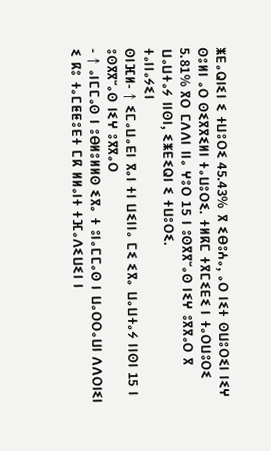ⵥⴹⴰⵕⵏⵉⵏ ⵉ ⵜⵡⵓⵔⵉ 45.43% ⴳ ⵉⴱⵓⵄⴰ, ⴰⵔ ⵏⵉⵜ ⵙⵡⵓⵔⵉⵏ ⵏⵉⵖ ⵙⵓⵍⵏ ⴰⵔ ⵙⵉⴳⴳⵉⵍⵏ ⵜⴰⵡⵓⵔⵉ. ⵜⵍⴽⵎ ⵜⴳⵎⵉⴹⵉ ⵏ ⵜⴰⵔⵡⵓⵔⵉ 5.81% ⴳⵔ ⵎⴷⴷⵏ ⵏⵏⴰ ⵖⵓⵔ 15 ⵏ ⵓⵙⴳⴳⵯⴰⵙ ⵏⵉⵖ ⵓⴳⴳⴰⵔ ⴳ ⵡⴰⵡⵜⴰⵢ ⵏⵏⵙⵏ, ⵉⵥⴹⵉⵕⵏ ⵉ ⵜⵡⵓⵔⵉ.
ⵜⴰⵏⵏⴰⵢⵉⵏ
ⵙⵏⴼⵍ- ↑ ⵉⵎⴰⵡⴰⴹⵏ ⴳⴰⵏ ⵜⵏ ⵡⵉⵏⵏⴰ ⵎⵉ ⵉⴳⴰ ⵡⴰⵡⵜⴰⵢ ⵏⵏⵙⵏ 15 ⵏ ⵓⵙⴳⴳⵯⴰⵙ ⵏⵉⵖ ⵓⴳⴳⴰⵔ
- ↑ ⴰⵏⵎⵎⴰⵙ ⵏ ⵓⴱⵍⵓⵍⵍⵙ ⵉⴳⴰ ⵜ ⵓⵏⴰⵎⵎⴰⵙ ⵏ ⵡⴰⵔⵔⴰⵡⵏ ⴷⴷⵔⵏⵉⵏ ⵉ ⴽⵓ ⵜⴰⵎⵟⵟⵓⴹⵜ ⵎⴽ ⵍⵍⴰⵏⵜ ⵜⴼⴰⴷⵉⵡⵉⵏ ⵏ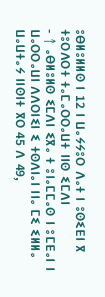ⵓⴱⵍⵓⵍⵍⵙ ⵏ 12 ⵏ ⵡⴰⵢⵢⵓⵔ ⴷⴰⵜ ⵏ ⵓⵙⵉⴹⵏ ⴳ ⵜⵓⵔⴷⵔⵜ ⵜⴰⵎⴰⵔⵔⴰⵡⵜ ⵏⵏⵙ ⵉⵎⴷⵏ
- ↑ ⴰⴱⵍⵓⵍⵙ ⵉⵎⴷⵏ ⵉⴳⴰ ⵜ ⵓⵏⴰⵎⵎⴰⵙ ⵏ ⵓⵎⴹⴰⵏ ⵏ ⵡⴰⵔⵔⴰⵡⵏ ⴷⴷⵔⵏⵉⵏ ⵉ ⵜⵙⴷⵏⴰⵏ ⵏⵏⴰ ⵎⵉ ⵉⵍⵍⴰ ⵡⴰⵡⵜⴰⵢ ⵏⵏⵙⵏⵜ ⴳⵔ 45 ⴷ 49,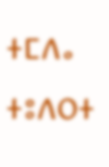ⵜⵎⴷⴰ ⵜⵓⴷⵔⵜ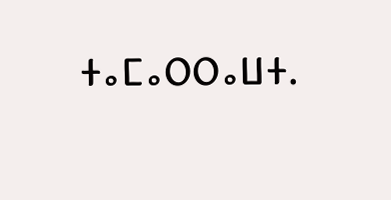ⵜⴰⵎⴰⵔⵔⴰⵡⵜ.